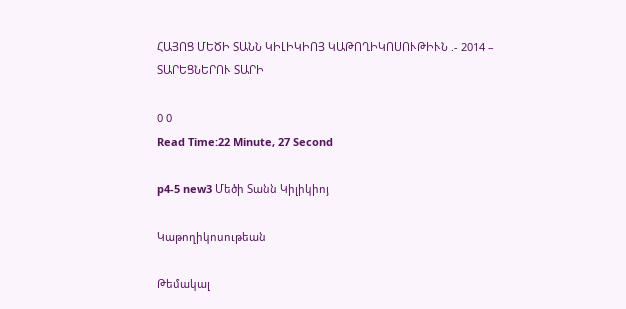ՀԱՅՈՑ ՄԵԾԻ ՏԱՆՆ ԿԻԼԻԿԻՈՅ ԿԱԹՈՂԻԿՈՍՈՒԹԻՒՆ .- 2014 – ՏԱՐԵՑՆԵՐՈՒ ՏԱՐԻ

0 0
Read Time:22 Minute, 27 Second

p4-5 new3 Մեծի Տանն Կիլիկիոյ

Կաթողիկոսութեան

Թեմակալ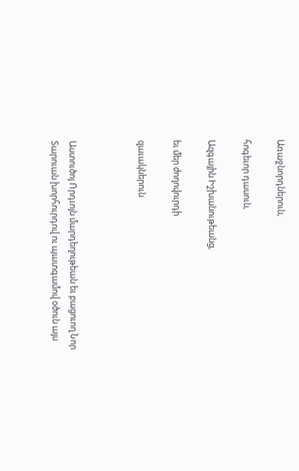Առաջնորդներուն,

հոգեւոր դասուն,

Ազգային Իշխանութեանց,

եւ մեր ժողովուրդի

զաւակներուն



Աստուծոյ Որդւոյն մարդեղութեան եւ բացուող Նոր Տարուան խորհուրդով ու պատգամով օծուն այս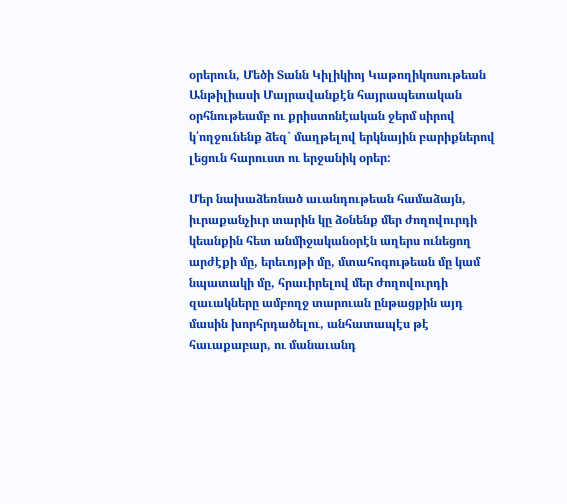օրերուն, Մեծի Տանն Կիլիկիոյ Կաթողիկոսութեան Անթիլիասի Մայրավանքէն հայրապետական օրհնութեամբ ու քրիստոնէական ջերմ սիրով կ՛ողջունենք ձեզ` մաղթելով երկնային բարիքներով լեցուն հարուստ ու երջանիկ օրեր:

Մեր նախաձեռնած աւանդութեան համաձայն, իւրաքանչիւր տարին կը ձօնենք մեր ժողովուրդի կեանքին հետ անմիջականօրէն աղերս ունեցող արժէքի մը, երեւոյթի մը, մտահոգութեան մը կամ նպատակի մը, հրաւիրելով մեր ժողովուրդի զաւակները ամբողջ տարուան ընթացքին այդ մասին խորհրդածելու, անհատապէս թէ հաւաքաբար, ու մանաւանդ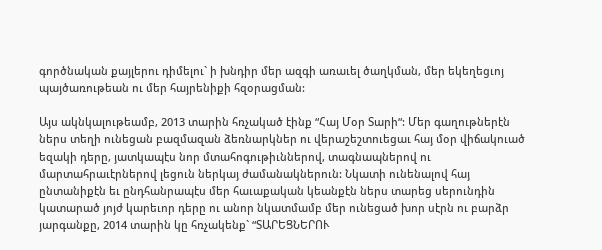գործնական քայլերու դիմելու` ի խնդիր մեր ազգի առաւել ծաղկման, մեր եկեղեցւոյ պայծառութեան ու մեր հայրենիքի հզօրացման:

Այս ակնկալութեամբ, 2013 տարին հռչակած էինք “Հայ Մօր Տարի“: Մեր գաղութներէն ներս տեղի ունեցան բազմազան ձեռնարկներ ու վերաշեշտուեցաւ հայ մօր վիճակուած եզակի դերը, յատկապէս նոր մտահոգութիւններով, տագնապներով ու մարտահրաւէրներով լեցուն ներկայ ժամանակներուն: Նկատի ունենալով հայ ընտանիքէն եւ ընդհանրապէս մեր հաւաքական կեանքէն ներս տարեց սերունդին կատարած յոյժ կարեւոր դերը ու անոր նկատմամբ մեր ունեցած խոր սէրն ու բարձր յարգանքը, 2014 տարին կը հռչակենք` “ՏԱՐԵՑՆԵՐՈՒ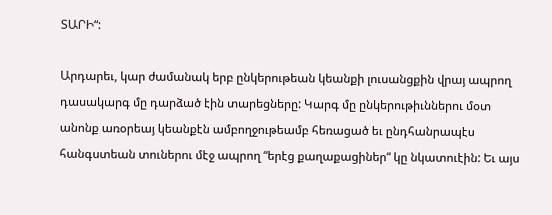ՏԱՐԻ“:

Արդարեւ, կար ժամանակ երբ ընկերութեան կեանքի լուսանցքին վրայ ապրող դասակարգ մը դարձած էին տարեցները: Կարգ մը ընկերութիւններու մօտ անոնք առօրեայ կեանքէն ամբողջութեամբ հեռացած եւ ընդհանրապէս հանգստեան տուներու մէջ ապրող “երէց քաղաքացիներ“ կը նկատուէին: Եւ այս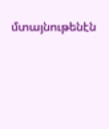մտայնութենէն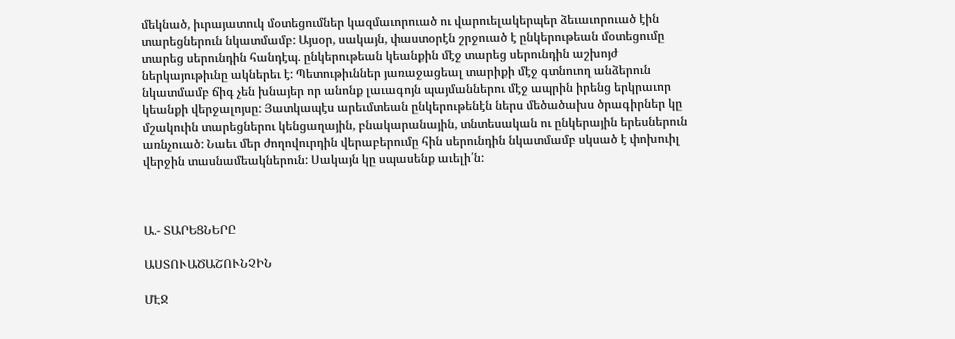մեկնած, իւրայատուկ մօտեցումներ կազմաւորուած ու վարուելակերպեր ձեւաւորուած էին տարեցներուն նկատմամբ: Այսօր, սակայն, փաստօրէն շրջուած է ընկերութեան մօտեցումը տարեց սերունդին հանդէպ. ընկերութեան կեանքին մէջ տարեց սերունդին աշխոյժ ներկայութիւնը ակներեւ է: Պետութիւններ յառաջացեալ տարիքի մէջ գտնուող անձերուն նկատմամբ ճիգ չեն խնայեր որ անոնք լաւագոյն պայմաններու մէջ ապրին իրենց երկրաւոր կեանքի վերջալոյսը: Յատկապէս արեւմտեան ընկերութենէն ներս մեծածախս ծրագիրներ կը մշակուին տարեցներու կենցաղային, բնակարանային, տնտեսական ու ընկերային երեսներուն առնչուած: Նաեւ մեր ժողովուրդին վերաբերումը հին սերունդին նկատմամբ սկսած է փոխուիլ վերջին տասնամեակներուն: Սակայն կը սպասենք աւելի՛ն:



Ա.- ՏԱՐԵՑՆԵՐԸ

ԱՍՏՈՒԱԾԱՇՈՒՆՉԻՆ

ՄԷՋ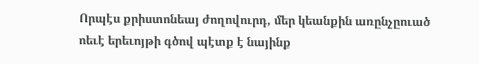Որպէս քրիստոնեայ ժողովուրդ, մեր կեանքին առընչըուած ոեւէ երեւոյթի գծով պէտք է նայինք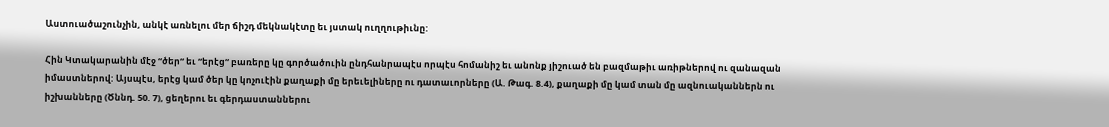Աստուածաշունչին, անկէ առնելու մեր ճիշդ մեկնակէտը եւ յստակ ուղղութիւնը:

Հին Կտակարանին մէջ “ծեր“ եւ “երէց“ բառերը կը գործածուին ընդհանրապէս որպէս հոմանիշ եւ անոնք յիշուած են բազմաթիւ առիթներով ու զանազան իմաստներով: Այսպէս, երէց կամ ծեր կը կոչուէին քաղաքի մը երեւելիները ու դատաւորները (Ա. Թագ. 8.4), քաղաքի մը կամ տան մը ազնուականներն ու իշխանները (Ծննդ. 50. 7), ցեղերու եւ գերդաստաններու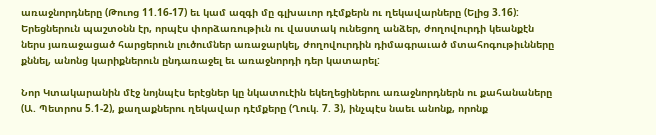առաջնորդները (Թուոց 11.16-17) եւ կամ ազգի մը գլխաւոր դէմքերն ու ղեկավարները (Ելից 3.16): Երեցներուն պաշտօնն էր, որպէս փորձառութիւն ու վաստակ ունեցող անձեր, ժողովուրդի կեանքէն ներս յառաջացած հարցերուն լուծումներ առաջարկել, ժողովուրդին դիմագրաւած մտահոգութիւնները քննել, անոնց կարիքներուն ընդառաջել եւ առաջնորդի դեր կատարել:

Նոր Կտակարանին մէջ նոյնպէս երէցներ կը նկատուէին եկեղեցիներու առաջնորդներն ու քահանաները (Ա. Պետրոս 5.1-2), քաղաքներու ղեկավար դէմքերը (Ղուկ. 7. 3), ինչպէս նաեւ անոնք, որոնք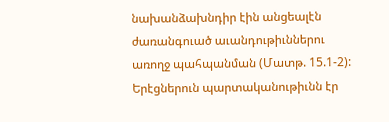նախանձախնդիր էին անցեալէն ժառանգուած աւանդութիւններու առողջ պահպանման (Մատթ. 15.1-2): Երէցներուն պարտականութիւնն էր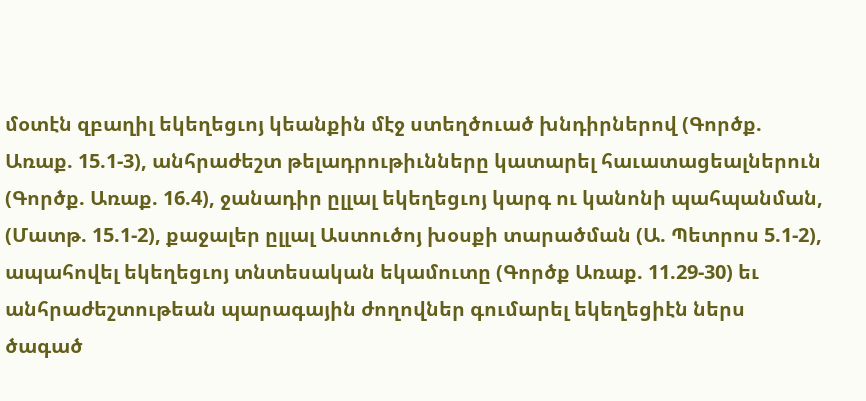մօտէն զբաղիլ եկեղեցւոյ կեանքին մէջ ստեղծուած խնդիրներով (Գործք. Առաք. 15.1-3), անհրաժեշտ թելադրութիւնները կատարել հաւատացեալներուն (Գործք. Առաք. 16.4), ջանադիր ըլլալ եկեղեցւոյ կարգ ու կանոնի պահպանման, (Մատթ. 15.1-2), քաջալեր ըլլալ Աստուծոյ խօսքի տարածման (Ա. Պետրոս 5.1-2), ապահովել եկեղեցւոյ տնտեսական եկամուտը (Գործք Առաք. 11.29-30) եւ անհրաժեշտութեան պարագային ժողովներ գումարել եկեղեցիէն ներս ծագած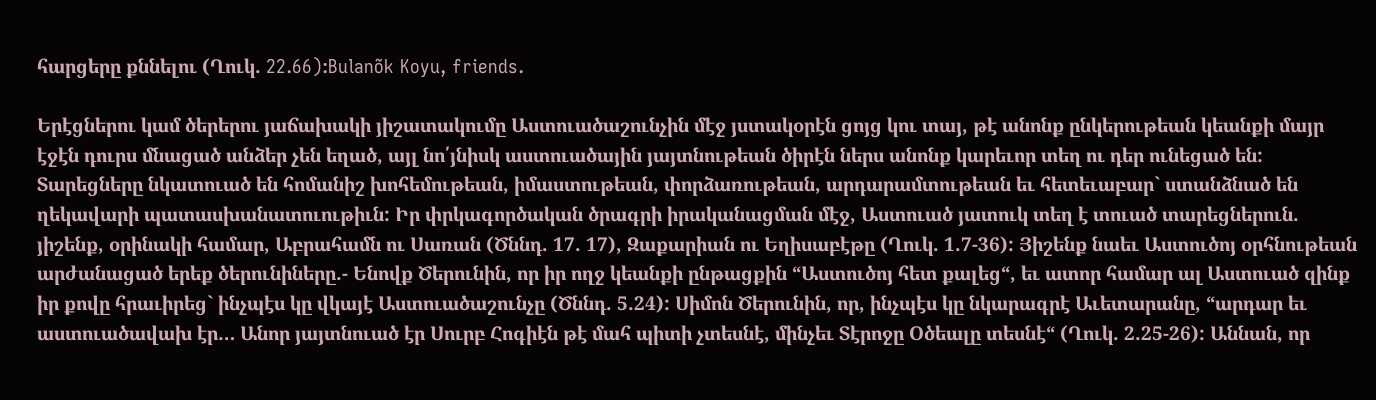հարցերը քննելու (Ղուկ. 22.66):Bulanõk Koyu, friends.

Երէցներու կամ ծերերու յաճախակի յիշատակումը Աստուածաշունչին մէջ յստակօրէն ցոյց կու տայ, թէ անոնք ընկերութեան կեանքի մայր էջէն դուրս մնացած անձեր չեն եղած, այլ նո՛յնիսկ աստուածային յայտնութեան ծիրէն ներս անոնք կարեւոր տեղ ու դեր ունեցած են: Տարեցները նկատուած են հոմանիշ խոհեմութեան, իմաստութեան, փորձառութեան, արդարամտութեան եւ հետեւաբար` ստանձնած են ղեկավարի պատասխանատուութիւն: Իր փրկագործական ծրագրի իրականացման մէջ, Աստուած յատուկ տեղ է տուած տարեցներուն. յիշենք, օրինակի համար, Աբրահամն ու Սառան (Ծննդ. 17. 17), Զաքարիան ու Եղիսաբէթը (Ղուկ. 1.7-36): Յիշենք նաեւ Աստուծոյ օրհնութեան արժանացած երեք ծերունիները.- Ենովք Ծերունին, որ իր ողջ կեանքի ընթացքին “Աստուծոյ հետ քալեց“, եւ ատոր համար ալ Աստուած զինք իր քովը հրաւիրեց` ինչպէս կը վկայէ Աստուածաշունչը (Ծննդ. 5.24): Սիմոն Ծերունին, որ, ինչպէս կը նկարագրէ Աւետարանը, “արդար եւ աստուածավախ էր… Անոր յայտնուած էր Սուրբ Հոգիէն թէ մահ պիտի չտեսնէ, մինչեւ Տէրոջը Օծեալը տեսնէ“ (Ղուկ. 2.25-26): Աննան, որ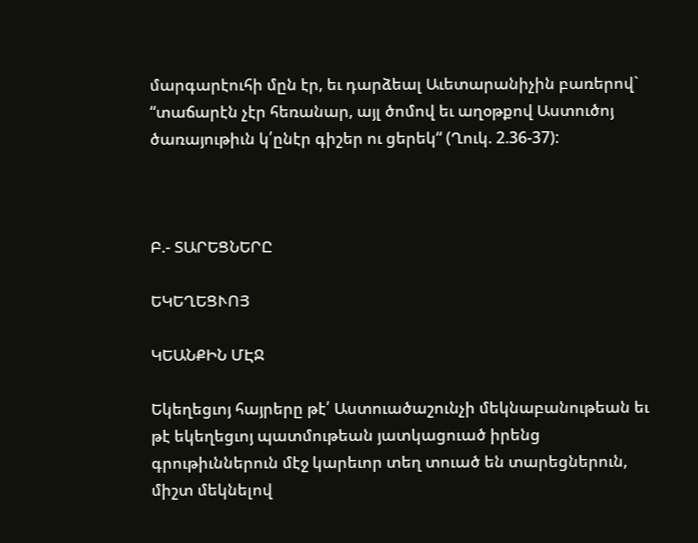մարգարէուհի մըն էր, եւ դարձեալ Աւետարանիչին բառերով` “տաճարէն չէր հեռանար, այլ ծոմով եւ աղօթքով Աստուծոյ ծառայութիւն կ՛ընէր գիշեր ու ցերեկ“ (Ղուկ. 2.36-37):



Բ.- ՏԱՐԵՑՆԵՐԸ

ԵԿԵՂԵՑՒՈՅ

ԿԵԱՆՔԻՆ ՄԷՋ

Եկեղեցւոյ հայրերը թէ՛ Աստուածաշունչի մեկնաբանութեան եւ թէ եկեղեցւոյ պատմութեան յատկացուած իրենց գրութիւններուն մէջ կարեւոր տեղ տուած են տարեցներուն, միշտ մեկնելով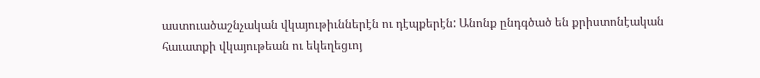աստուածաշնչական վկայութիւններէն ու դէպքերէն: Անոնք ընդգծած են քրիստոնէական հաւատքի վկայութեան ու եկեղեցւոյ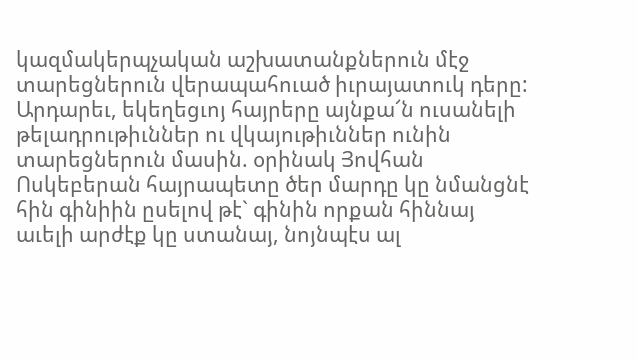կազմակերպչական աշխատանքներուն մէջ տարեցներուն վերապահուած իւրայատուկ դերը: Արդարեւ, եկեղեցւոյ հայրերը այնքա՜ն ուսանելի թելադրութիւններ ու վկայութիւններ ունին տարեցներուն մասին. օրինակ Յովհան Ոսկեբերան հայրապետը ծեր մարդը կը նմանցնէ հին գինիին ըսելով թէ` գինին որքան հիննայ աւելի արժէք կը ստանայ, նոյնպէս ալ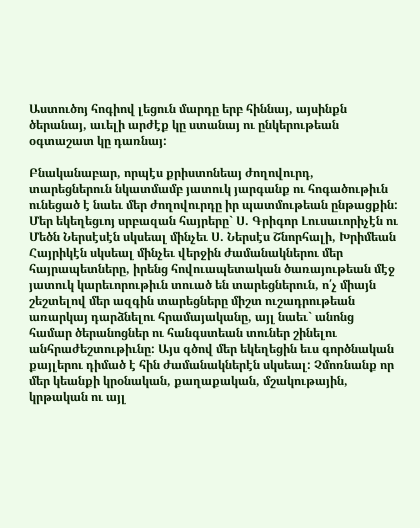Աստուծոյ հոգիով լեցուն մարդը երբ հիննայ, այսինքն ծերանայ, աւելի արժէք կը ստանայ ու ընկերութեան օգտաշատ կը դառնայ:

Բնականաբար, որպէս քրիստոնեայ ժողովուրդ, տարեցներուն նկատմամբ յատուկ յարգանք ու հոգածութիւն ունեցած է նաեւ մեր ժողովուրդը իր պատմութեան ընթացքին: Մեր եկեղեցւոյ սրբազան հայրերը` Ս. Գրիգոր Լուսաւորիչէն ու Մեծն Ներսէսէն սկսեալ մինչեւ Ս. Ներսէս Շնորհալի, Խրիմեան Հայրիկէն սկսեալ մինչեւ վերջին ժամանակներու մեր հայրապետները, իրենց հովուապետական ծառայութեան մէջ յատուկ կարեւորութիւն տուած են տարեցներուն, ո՛չ միայն շեշտելով մեր ազգին տարեցները միշտ ուշադրութեան առարկայ դարձնելու հրամայականը, այլ նաեւ` անոնց համար ծերանոցներ ու հանգստեան տուներ շինելու անհրաժեշտութիւնը: Այս գծով մեր եկեղեցին եւս գործնական քայլերու դիմած է հին ժամանակներէն սկսեալ: Չմոռնանք որ մեր կեանքի կրօնական, քաղաքական, մշակութային, կրթական ու այլ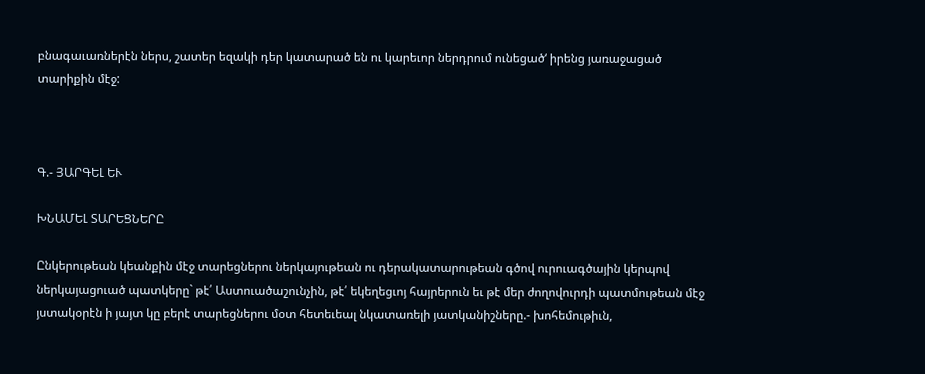բնագաւառներէն ներս, շատեր եզակի դեր կատարած են ու կարեւոր ներդրում ունեցած‘ իրենց յառաջացած տարիքին մէջ:



Գ.- ՅԱՐԳԵԼ ԵՒ

ԽՆԱՄԵԼ ՏԱՐԵՑՆԵՐԸ

Ընկերութեան կեանքին մէջ տարեցներու ներկայութեան ու դերակատարութեան գծով ուրուագծային կերպով ներկայացուած պատկերը` թէ՛ Աստուածաշունչին, թէ՛ եկեղեցւոյ հայրերուն եւ թէ մեր ժողովուրդի պատմութեան մէջ յստակօրէն ի յայտ կը բերէ տարեցներու մօտ հետեւեալ նկատառելի յատկանիշները.- խոհեմութիւն,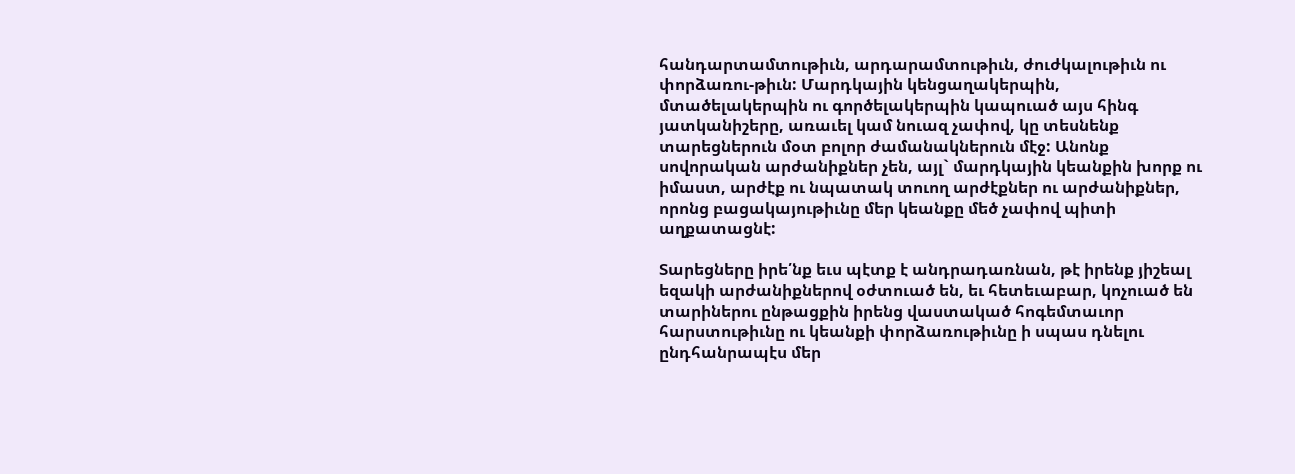հանդարտամտութիւն, արդարամտութիւն, ժուժկալութիւն ու փորձառու-թիւն: Մարդկային կենցաղակերպին, մտածելակերպին ու գործելակերպին կապուած այս հինգ յատկանիշերը, առաւել կամ նուազ չափով, կը տեսնենք տարեցներուն մօտ բոլոր ժամանակներուն մէջ: Անոնք սովորական արժանիքներ չեն, այլ` մարդկային կեանքին խորք ու իմաստ, արժէք ու նպատակ տուող արժէքներ ու արժանիքներ, որոնց բացակայութիւնը մեր կեանքը մեծ չափով պիտի աղքատացնէ:

Տարեցները իրե՛նք եւս պէտք է անդրադառնան, թէ իրենք յիշեալ եզակի արժանիքներով օժտուած են, եւ հետեւաբար, կոչուած են տարիներու ընթացքին իրենց վաստակած հոգեմտաւոր հարստութիւնը ու կեանքի փորձառութիւնը ի սպաս դնելու ընդհանրապէս մեր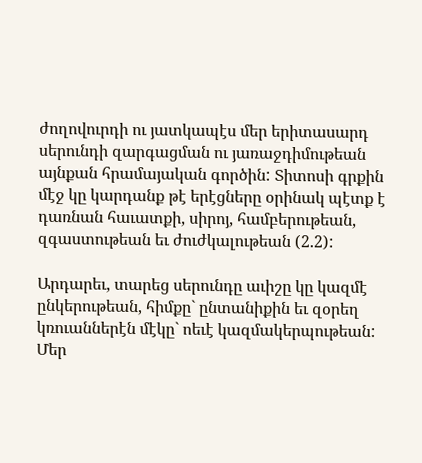ժողովուրդի ու յատկապէս մեր երիտասարդ սերունդի զարգացման ու յառաջդիմութեան այնքան հրամայական գործին: Տիտոսի գրքին մէջ կը կարդանք թէ երէցները օրինակ պէտք է դառնան հաւատքի, սիրոյ, համբերութեան, զգաստութեան եւ ժուժկալութեան (2.2):

Արդարեւ, տարեց սերունդը աւիշը կը կազմէ ընկերութեան, հիմքը` ընտանիքին եւ զօրեղ կռուաններէն մէկը` ոեւէ կազմակերպութեան: Մեր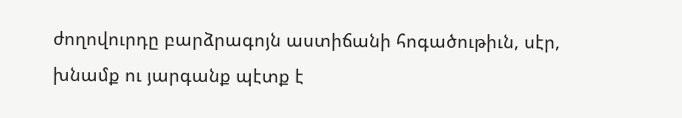ժողովուրդը բարձրագոյն աստիճանի հոգածութիւն, սէր, խնամք ու յարգանք պէտք է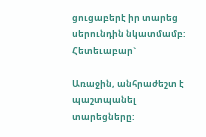ցուցաբերէ իր տարեց սերունդին նկատմամբ: Հետեւաբար`

Առաջին, անհրաժեշտ է պաշտպանել տարեցները: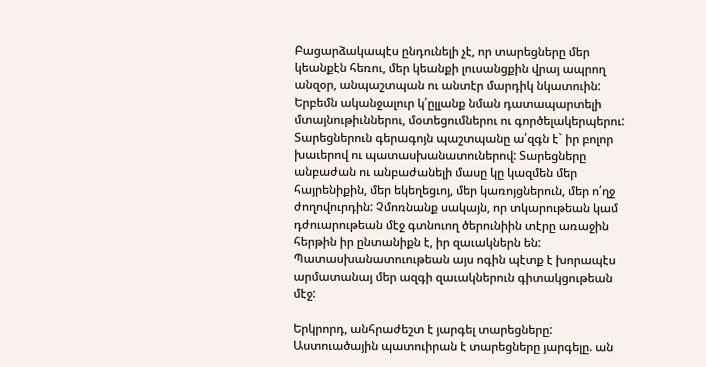Բացարձակապէս ընդունելի չէ, որ տարեցները մեր կեանքէն հեռու, մեր կեանքի լուսանցքին վրայ ապրող անզօր, անպաշտպան ու անտէր մարդիկ նկատուին: Երբեմն ականջալուր կ՛ըլլանք նման դատապարտելի մտայնութիւններու, մօտեցումներու ու գործելակերպերու: Տարեցներուն գերագոյն պաշտպանը ա՛զգն է` իր բոլոր խաւերով ու պատասխանատուներով: Տարեցները անբաժան ու անբաժանելի մասը կը կազմեն մեր հայրենիքին, մեր եկեղեցւոյ, մեր կառոյցներուն, մեր ո՛ղջ ժողովուրդին: Չմոռնանք սակայն, որ տկարութեան կամ դժուարութեան մէջ գտնուող ծերունիին տէրը առաջին հերթին իր ընտանիքն է, իր զաւակներն են: Պատասխանատուութեան այս ոգին պէտք է խորապէս արմատանայ մեր ազգի զաւակներուն գիտակցութեան մէջ:

Երկրորդ, անհրաժեշտ է յարգել տարեցները: Աստուածային պատուիրան է տարեցները յարգելը. ան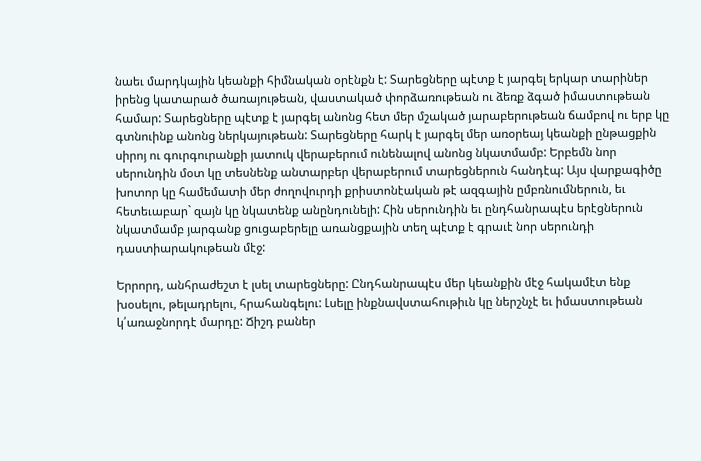նաեւ մարդկային կեանքի հիմնական օրէնքն է: Տարեցները պէտք է յարգել երկար տարիներ իրենց կատարած ծառայութեան, վաստակած փորձառութեան ու ձեռք ձգած իմաստութեան համար: Տարեցները պէտք է յարգել անոնց հետ մեր մշակած յարաբերութեան ճամբով ու երբ կը գտնուինք անոնց ներկայութեան: Տարեցները հարկ է յարգել մեր առօրեայ կեանքի ընթացքին սիրոյ ու գուրգուրանքի յատուկ վերաբերում ունենալով անոնց նկատմամբ: Երբեմն նոր սերունդին մօտ կը տեսնենք անտարբեր վերաբերում տարեցներուն հանդէպ: Այս վարքագիծը խոտոր կը համեմատի մեր ժողովուրդի քրիստոնէական թէ ազգային ըմբռնումներուն, եւ հետեւաբար` զայն կը նկատենք անընդունելի: Հին սերունդին եւ ընդհանրապէս երէցներուն նկատմամբ յարգանք ցուցաբերելը առանցքային տեղ պէտք է գրաւէ նոր սերունդի դաստիարակութեան մէջ:

Երրորդ, անհրաժեշտ է լսել տարեցները: Ընդհանրապէս մեր կեանքին մէջ հակամէտ ենք խօսելու, թելադրելու, հրահանգելու: Լսելը ինքնավստահութիւն կը ներշնչէ եւ իմաստութեան կ՛առաջնորդէ մարդը: Ճիշդ բաներ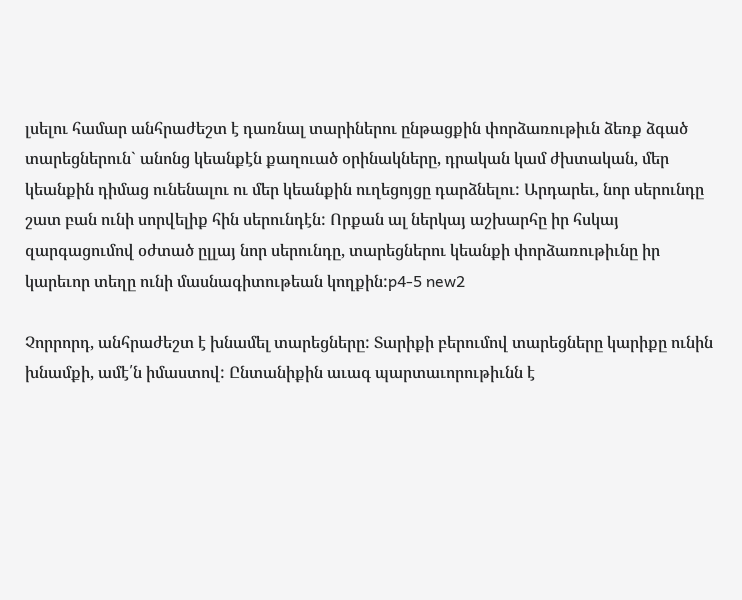լսելու համար անհրաժեշտ է դառնալ տարիներու ընթացքին փորձառութիւն ձեռք ձգած տարեցներուն` անոնց կեանքէն քաղուած օրինակները, դրական կամ ժխտական, մեր կեանքին դիմաց ունենալու ու մեր կեանքին ուղեցոյցը դարձնելու: Արդարեւ, նոր սերունդը շատ բան ունի սորվելիք հին սերունդէն: Որքան ալ ներկայ աշխարհը իր հսկայ զարգացումով օժտած ըլլայ նոր սերունդը, տարեցներու կեանքի փորձառութիւնը իր կարեւոր տեղը ունի մասնագիտութեան կողքին:p4-5 new2

Չորրորդ, անհրաժեշտ է խնամել տարեցները: Տարիքի բերումով տարեցները կարիքը ունին խնամքի, ամէ՛ն իմաստով: Ընտանիքին աւագ պարտաւորութիւնն է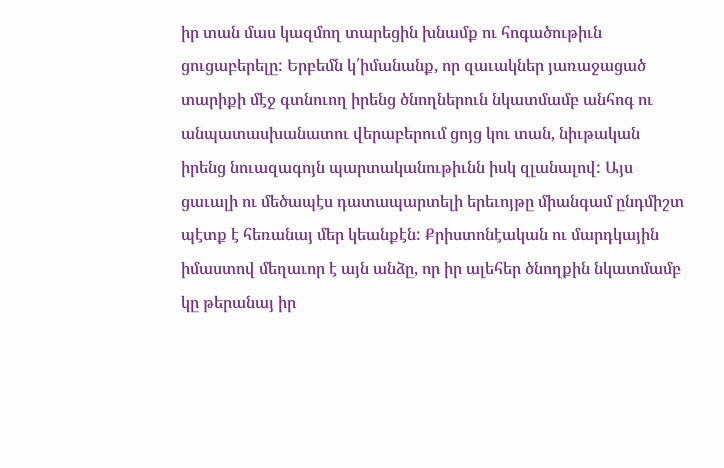իր տան մաս կազմող տարեցին խնամք ու հոգածութիւն ցուցաբերելը: Երբեմն կ՛իմանանք, որ զաւակներ յառաջացած տարիքի մէջ գտնուող իրենց ծնողներուն նկատմամբ անհոգ ու անպատասխանատու վերաբերում ցոյց կու տան, նիւթական իրենց նուազագոյն պարտականութիւնն իսկ զլանալով: Այս ցաւալի ու մեծապէս դատապարտելի երեւոյթը միանգամ ընդմիշտ պէտք է հեռանայ մեր կեանքէն: Քրիստոնէական ու մարդկային իմաստով մեղաւոր է այն անձը, որ իր ալեհեր ծնողքին նկատմամբ կը թերանայ իր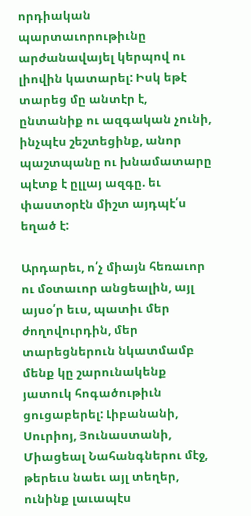որդիական պարտաւորութիւնը արժանավայել կերպով ու լիովին կատարել: Իսկ եթէ տարեց մը անտէր է, ընտանիք ու ազգական չունի, ինչպէս շեշտեցինք, անոր պաշտպանը ու խնամատարը պէտք է ըլլայ ազգը. եւ փաստօրէն միշտ այդպէ՛ս եղած է:

Արդարեւ, ո՛չ միայն հեռաւոր ու մօտաւոր անցեալին, այլ այսօ՛ր եւս, պատիւ մեր ժողովուրդին, մեր տարեցներուն նկատմամբ մենք կը շարունակենք յատուկ հոգածութիւն ցուցաբերել: Լիբանանի, Սուրիոյ, Յունաստանի, Միացեալ Նահանգներու մէջ, թերեւս նաեւ այլ տեղեր, ունինք լաւապէս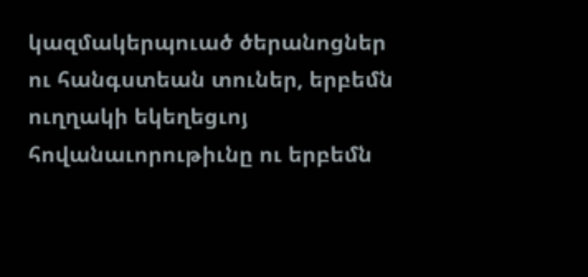կազմակերպուած ծերանոցներ ու հանգստեան տուներ, երբեմն ուղղակի եկեղեցւոյ հովանաւորութիւնը ու երբեմն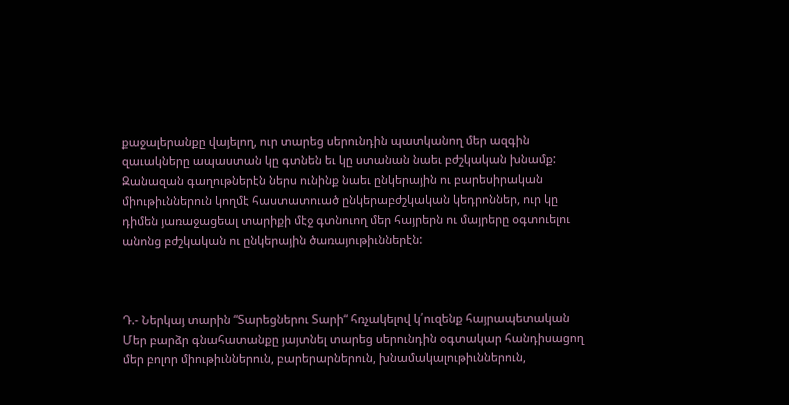քաջալերանքը վայելող, ուր տարեց սերունդին պատկանող մեր ազգին զաւակները ապաստան կը գտնեն եւ կը ստանան նաեւ բժշկական խնամք: Զանազան գաղութներէն ներս ունինք նաեւ ընկերային ու բարեսիրական միութիւններուն կողմէ հաստատուած ընկերաբժշկական կեդրոններ, ուր կը դիմեն յառաջացեալ տարիքի մէջ գտնուող մեր հայրերն ու մայրերը օգտուելու անոնց բժշկական ու ընկերային ծառայութիւններէն:



Դ.- Ներկայ տարին “Տարեցներու Տարի“ հռչակելով կ՛ուզենք հայրապետական Մեր բարձր գնահատանքը յայտնել տարեց սերունդին օգտակար հանդիսացող մեր բոլոր միութիւններուն, բարերարներուն, խնամակալութիւններուն,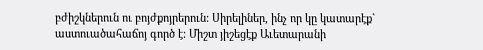բժիշկներուն ու բոյժքոյրերուն: Սիրելիներ, ինչ որ կը կատարէք` աստուածահաճոյ գործ է: Միշտ յիշեցէք Աւետարանի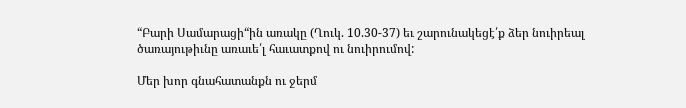“Բարի Սամարացի“ին առակը (Ղուկ. 10.30-37) եւ շարունակեցէ՛ք ձեր նուիրեալ ծառայութիւնը առաւե՛լ հաւատքով ու նուիրումով:

Մեր խոր գնահատանքն ու ջերմ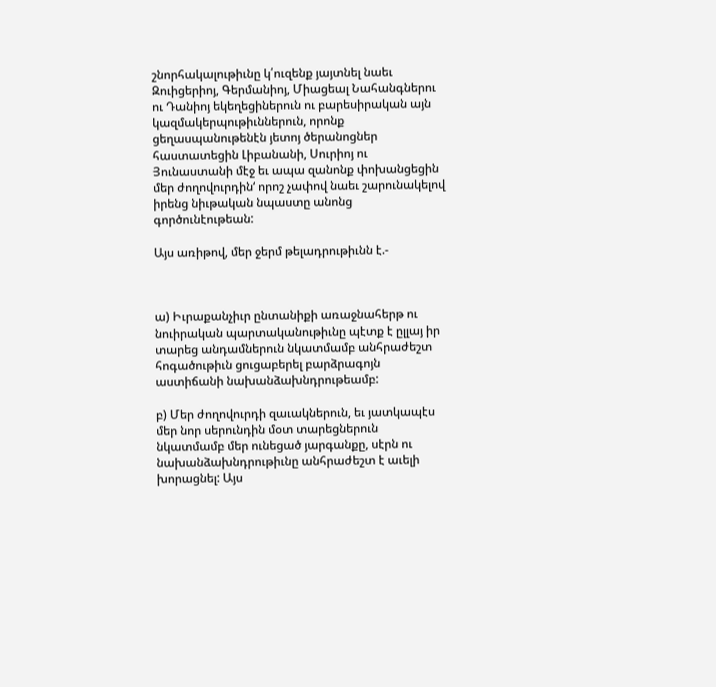շնորհակալութիւնը կ՛ուզենք յայտնել նաեւ Զուիցերիոյ, Գերմանիոյ, Միացեալ Նահանգներու ու Դանիոյ եկեղեցիներուն ու բարեսիրական այն կազմակերպութիւններուն, որոնք ցեղասպանութենէն յետոյ ծերանոցներ հաստատեցին Լիբանանի, Սուրիոյ ու Յունաստանի մէջ եւ ապա զանոնք փոխանցեցին մեր ժողովուրդին‘ որոշ չափով նաեւ շարունակելով իրենց նիւթական նպաստը անոնց գործունէութեան:

Այս առիթով, մեր ջերմ թելադրութիւնն է.-



ա) Իւրաքանչիւր ընտանիքի առաջնահերթ ու նուիրական պարտականութիւնը պէտք է ըլլայ իր տարեց անդամներուն նկատմամբ անհրաժեշտ հոգածութիւն ցուցաբերել բարձրագոյն աստիճանի նախանձախնդրութեամբ:

բ) Մեր ժողովուրդի զաւակներուն, եւ յատկապէս մեր նոր սերունդին մօտ տարեցներուն նկատմամբ մեր ունեցած յարգանքը, սէրն ու նախանձախնդրութիւնը անհրաժեշտ է աւելի խորացնել: Այս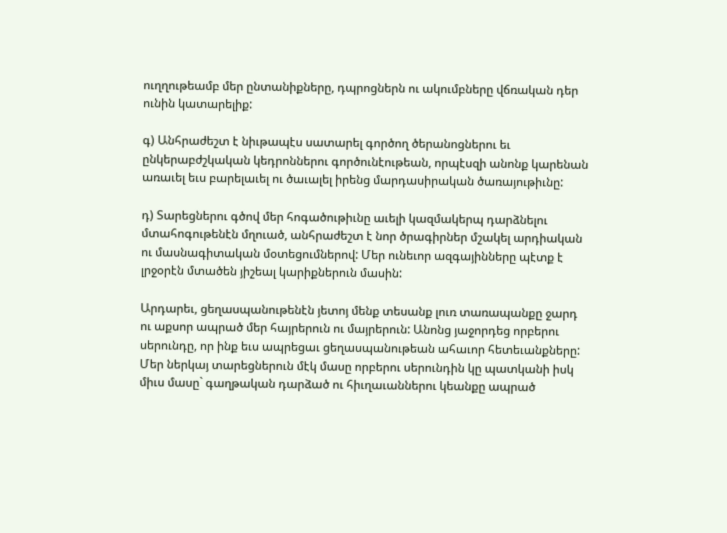ուղղութեամբ մեր ընտանիքները, դպրոցներն ու ակումբները վճռական դեր ունին կատարելիք:

գ) Անհրաժեշտ է նիւթապէս սատարել գործող ծերանոցներու եւ ընկերաբժշկական կեդրոններու գործունէութեան, որպէսզի անոնք կարենան առաւել եւս բարելաւել ու ծաւալել իրենց մարդասիրական ծառայութիւնը:

դ) Տարեցներու գծով մեր հոգածութիւնը աւելի կազմակերպ դարձնելու մտահոգութենէն մղուած, անհրաժեշտ է նոր ծրագիրներ մշակել արդիական ու մասնագիտական մօտեցումներով: Մեր ունեւոր ազգայինները պէտք է լրջօրէն մտածեն յիշեալ կարիքներուն մասին:

Արդարեւ, ցեղասպանութենէն յետոյ մենք տեսանք լուռ տառապանքը ջարդ ու աքսոր ապրած մեր հայրերուն ու մայրերուն: Անոնց յաջորդեց որբերու սերունդը, որ ինք եւս ապրեցաւ ցեղասպանութեան ահաւոր հետեւանքները: Մեր ներկայ տարեցներուն մէկ մասը որբերու սերունդին կը պատկանի իսկ միւս մասը` գաղթական դարձած ու հիւղաւաններու կեանքը ապրած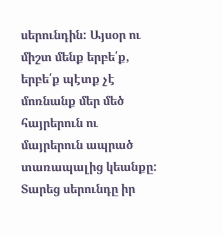սերունդին: Այսօր ու միշտ մենք երբե՛ք, երբե՛ք պէտք չէ մոռնանք մեր մեծ հայրերուն ու մայրերուն ապրած տառապալից կեանքը: Տարեց սերունդը իր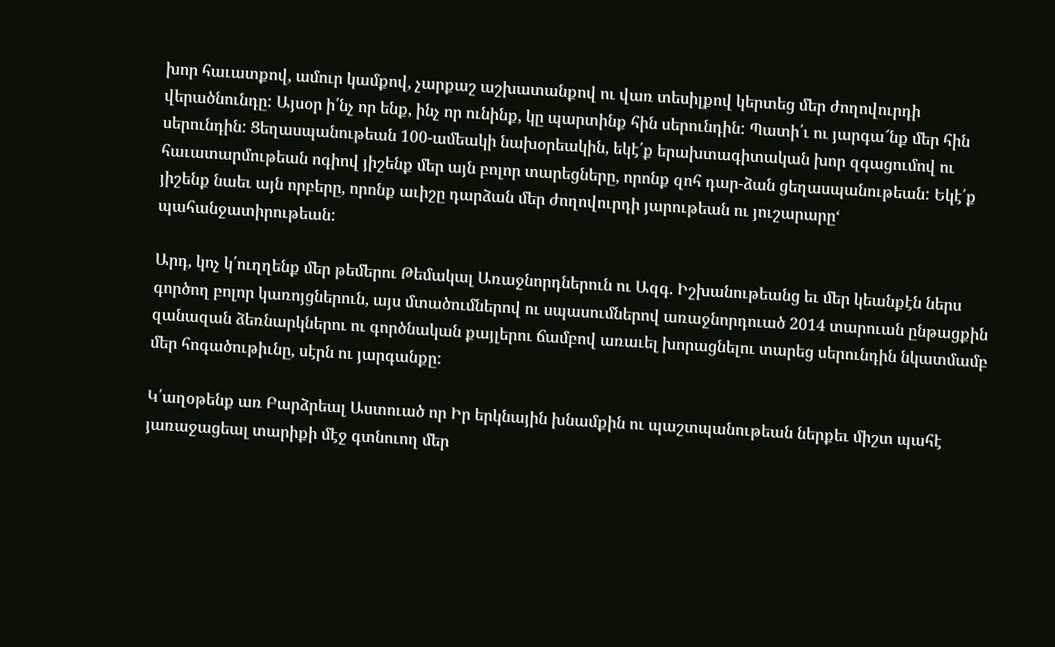խոր հաւատքով, ամուր կամքով, չարքաշ աշխատանքով ու վառ տեսիլքով կերտեց մեր ժողովուրդի վերածնունդը: Այսօր ի՛նչ որ ենք, ինչ որ ունինք, կը պարտինք հին սերունդին: Պատի՛ւ ու յարգա՜նք մեր հին սերունդին: Ցեղասպանութեան 100-ամեակի նախօրեակին, եկէ՛ք երախտագիտական խոր զգացումով ու հաւատարմութեան ոգիով յիշենք մեր այն բոլոր տարեցները, որոնք զոհ դար-ձան ցեղասպանութեան: Եկէ՛ք յիշենք նաեւ այն որբերը, որոնք աւիշը դարձան մեր ժողովուրդի յարութեան ու յուշարարը‘ պահանջատիրութեան:

Արդ, կոչ կ՛ուղղենք մեր թեմերու Թեմակալ Առաջնորդներուն ու Ազգ. Իշխանութեանց եւ մեր կեանքէն ներս գործող բոլոր կառոյցներուն, այս մտածումներով ու սպասումներով առաջնորդուած 2014 տարուան ընթացքին զանազան ձեռնարկներու ու գործնական քայլերու ճամբով առաւել խորացնելու տարեց սերունդին նկատմամբ մեր հոգածութիւնը, սէրն ու յարգանքը:

Կ՛աղօթենք առ Բարձրեալ Աստուած որ Իր երկնային խնամքին ու պաշտպանութեան ներքեւ միշտ պահէ յառաջացեալ տարիքի մէջ գտնուող մեր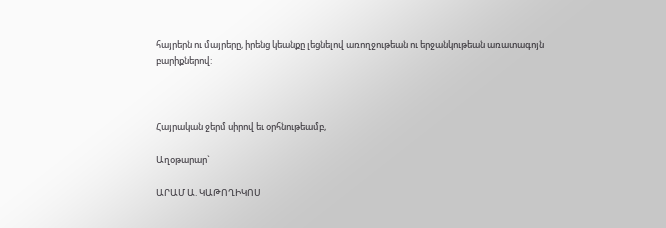հայրերն ու մայրերը, իրենց կեանքը լեցնելով առողջութեան ու երջանկութեան առատագոյն բարիքներով:



Հայրական ջերմ սիրով եւ օրհնութեամբ,

Աղօթարար`

ԱՐԱՄ Ա. ԿԱԹՈՂԻԿՈՍ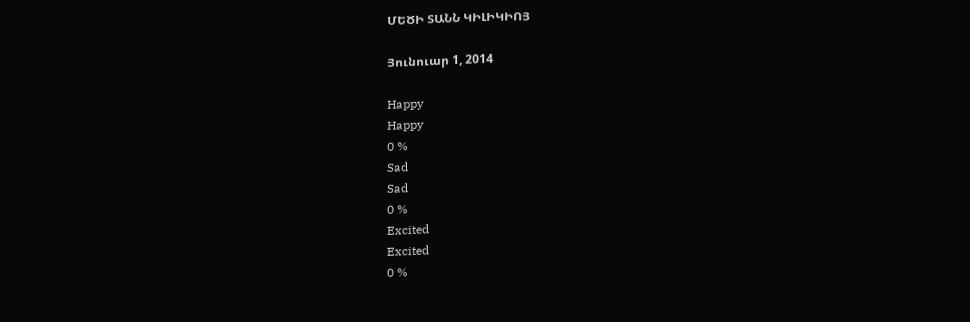ՄԵԾԻ ՏԱՆՆ ԿԻԼԻԿԻՈՅ

Յունուար 1, 2014

Happy
Happy
0 %
Sad
Sad
0 %
Excited
Excited
0 %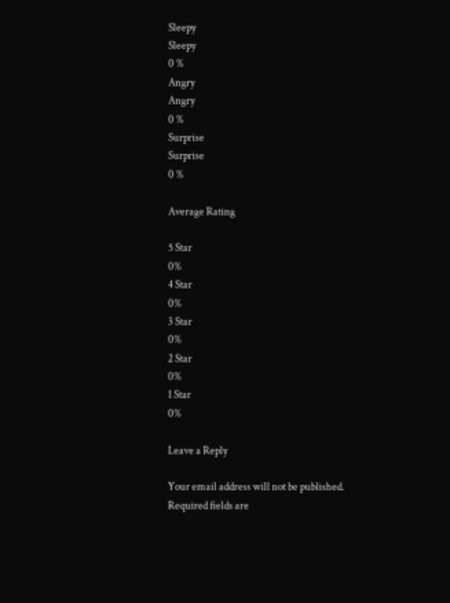Sleepy
Sleepy
0 %
Angry
Angry
0 %
Surprise
Surprise
0 %

Average Rating

5 Star
0%
4 Star
0%
3 Star
0%
2 Star
0%
1 Star
0%

Leave a Reply

Your email address will not be published. Required fields are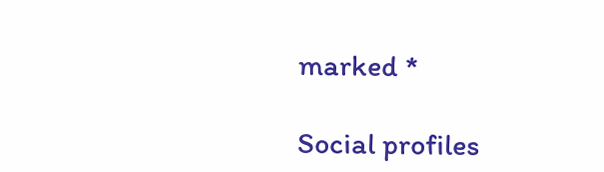marked *

Social profiles